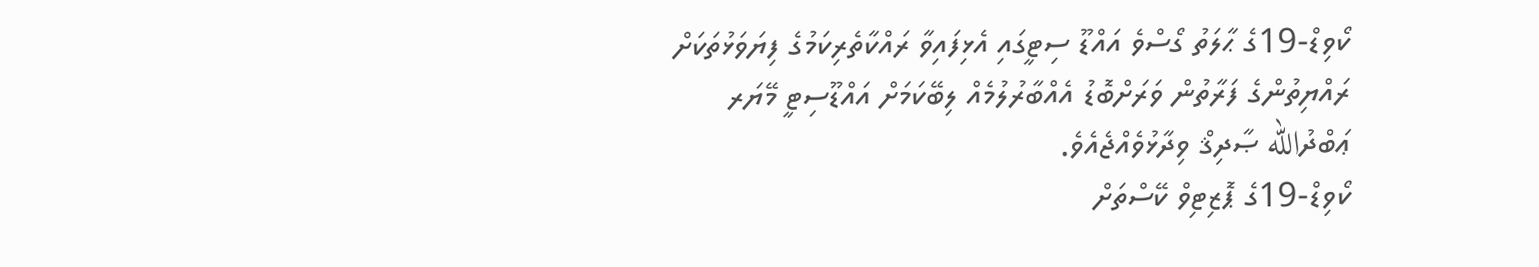ކޯވިޑް-19ގެ ޙާލަތު ގޯސްވެ އައްޑޫ ސިޓީގައި އެޅިފައިވާ ރައްކާތެރިކަމުގެ ފިޔަވަޅުތަކަށް ރައްޔިތުންގެ ފަރާތުން ވަރަށްބޮޑު އެއްބާރުލުމެއް ލިބޭކަމަށް އައްޑޫސިޓީ މޭޔަރ ޢަބްދުالله ޞާދިޤް ވިދާޅުވެއްޖެއެވެ.
ކޯވިޑް-19ގެ ޕޮޒިޓިވް ކޭސްތަށް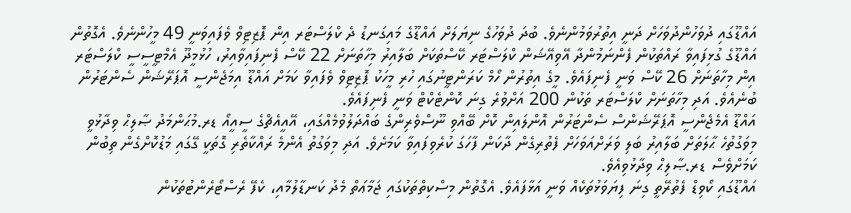އައްޑޫގައި ދުވަހުންދުވަހަށް ދަނީ އިތުރުވަމުންނެވެ. ބުދަ ދުވަހުގެ ނިޔަލަށް އައްޑޫގެ މައިގަނޑު ދެ ކްލަސްޓަރ އިން ޕޮޒިޓިވް ވެފައިވަނީ 49 މީހުންނެވެ. އެގޮތުން އައްޑޫގެ ގުޅިފައިވާ ރައްތަކުން ފެންނަމުންދާ އޭވިއޭޝަން ކްލަސްޓަރ ކޭސްތަކަށް ބަލާއިރު މިހާތަނަށް 22 ކޭސް ފެނިފައިވާއިރު، ހުޅުމީދޫ އެމްޓީސީސީ ކްލަސްޓަރ އިން މިހާތަނަށް 26 ކޭސް ވަނީ ފެނިފައެވެ. މީގެ އިތުރުން ހޯމް ކަރަންޓީނުގައި ހުރި މީހަކު ޕޮޒިޓިވް ވެފައިވާ ކަމަށް އައްޑޫ އިމަޖެންސީ އޮޕަރޭޝަން ސެންޓަރުން ބުނެއެވެ. އަދި މިހާތަނަށް ކްލަސްޓަރ ތަކުން 200 އަށްވުރެ ގިނަ ކޮންޓެކްޓް ވަނީ ފެނިފައެވެ.
އައްޑޫ އެމެޖެންސީ އޮޕަރޭޝަންސް ސެންޓަރުން އޮންލައިން ކޮށް ބޭއްވި ނޫސްވެރިންގެ ބައްދަލުވުމެއްގައި، އޭއީއެޗްގެ ސީއީއޯ ޑރ.މުޙަންމަދު ޞާލިޙް ވިދާޅުވީ މިވަގުތުހެ ޙާލަތަށް ބަލާއިރު ބަލި ވަރަށްއަވަހަށް ފެތުރިގެން ދާކަން ފާހަގަ ކުރެވިފައިވާ ކަމަށެވެ. އަދި މިވަގުތު އެންމެ ރައްކާތެރި ގޮތަކީ ގޭގައި މަޑުކޮށްގެން ތިބުން ކަމަށްވެސް ޑރ.ޞާލިޙް ވިދާޅުވިއެވެ.
އައްޑޫގައި ކޯވިޑް ފެތުރޭތީ ގިނަ ފިޔަވަޅުތަކެއް ވަނީ އަޅާފައެވެ. އެގޮތުން މިސްކިތްތަކުގައި ޖަމާޢަތް މެދު ކަނޑާލުމާއި، ކެފޭ ރެސްޓޯރެންޓުތަކުން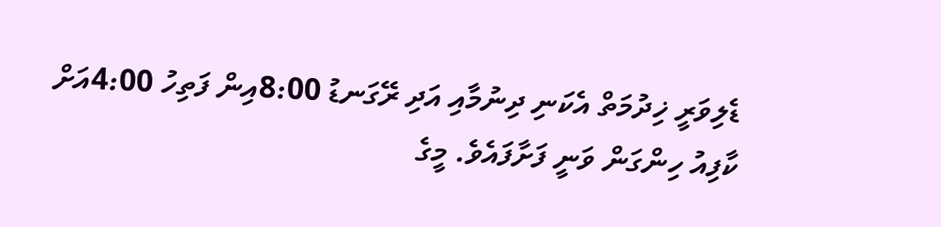ޑެލިވަރީ ޚިދުމަތް އެކަނި ދިނުމާއި އަދި ރޭގަނޑު 8:00އިން ފަތިހު 4:00އަށް ކާފިއު ހިންގަން ވަނީ ފަށާފައެވެ. މީގެ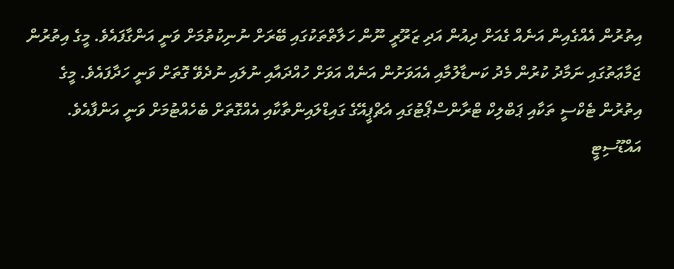އިތުރުން އެއްގެއިން އަނެއް ގެއަށް ދިއުން އަދި ޒަރޫރީ ނޫން ހަލާތްތަކުގައި ބޭރަށް ނުނިކުތުމަށް ވަނީ އަންގާފައެވެ. މީގެ އިތުރުން ޖަމާޢަތުގައި ނަމާދު ކުރުން މެދު ކަނޑާލުމާއި އެއަވަށުން އަނެއް އަވަށް ހުއްދައާއި ނުލައި ނުދެވޭ ގޮތަށް ވަނީ ހަދާފައެވެ. މީގެ އިތުރުން ޓެކްސީ ތަކާއި ޕަބްލިކް ޓްރާންސްޕޯޓުގައި އެޗްޕީއޭގެ ގައިޑްލައިންތާކާއި އެއްގޮތަށް ބެހެއްޓުމަށް ވަނީ އަންފާއެވެ.
އައްޑޫސިޓީ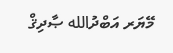މޭޔަރ އަބްދުالله ޞާދިޤް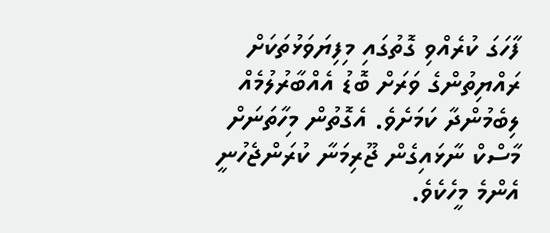ފާހަގަ ކުރެއްވި ގޮތުގައި މިފިޔަވަޅުތަކަށް ރައްޔިތުންގެ ވަރަށް ބޮޑު އެއްބާރުލުމެއް ލިބެމުންދާ ކަމަށެވެ. އެގޮތުން މިހާތަނަށް މާސްކް ނާޅައިގެން ޖޫރިމަނާ ކުރަންޖެހުނީ އެންމެ މީހެކެވެ.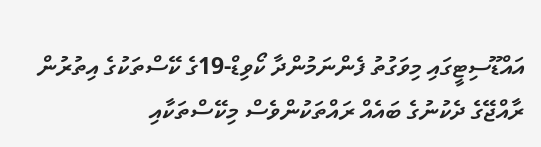އައްޑޫސިޓީގައި މިވަގުތު ފެންނަމުންދާ ކޯވިޑް-19ގެ ކޭސްތަކުގެ އިތުރުން ރާއްޖޭގެ ދެކުނުގެ ބައެއް ރައްތަކުންވެސް މިކޭސްތަކާއި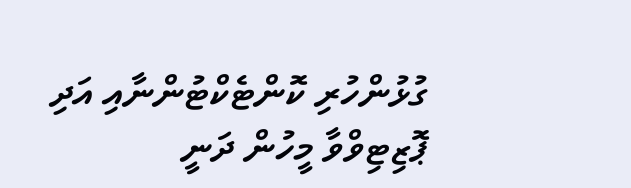ގުޅުންހުރި ކޮންޓެކްޓުންނާއި އަދި ޕޮޒިޓިވްވާ މީހުން ދަނީ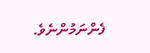ފެންނަމުންނެވެ.